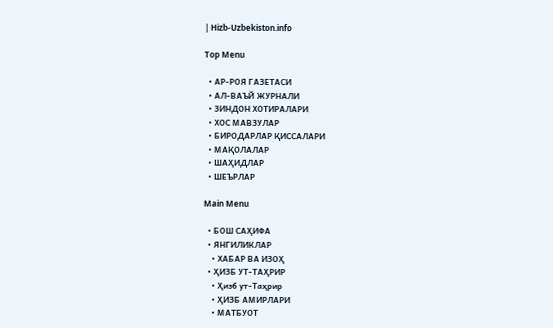| Hizb-Uzbekiston.info

Top Menu

  • АР-РОЯ ГАЗЕТАСИ
  • АЛ-ВАЪЙ ЖУРНАЛИ
  • ЗИНДОН ХОТИРАЛАРИ
  • ХОС МАВЗУЛАР
  • БИРОДАРЛАР ҚИССАЛАРИ
  • МАҚОЛАЛАР
  • ШАҲИДЛАР
  • ШЕЪРЛАР

Main Menu

  • БОШ САҲИФА
  • ЯНГИЛИКЛАР
    • ХАБАР ВА ИЗОҲ
  • ҲИЗБ УТ-ТАҲРИР
    • Ҳизб ут-Таҳрир
    • ҲИЗБ АМИРЛАРИ
    • МАТБУОТ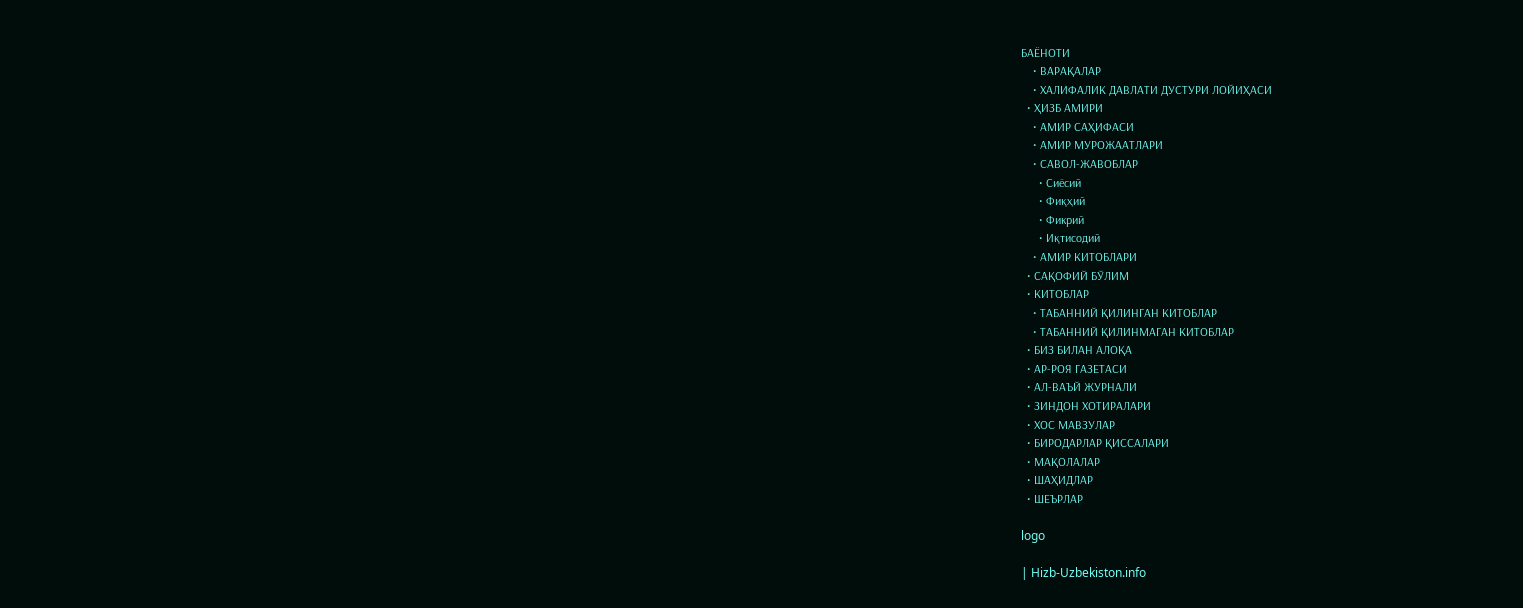БАЁНОТИ
    • ВАРАҚАЛАР
    • ХАЛИФАЛИК ДАВЛАТИ ДУСТУРИ ЛОЙИҲАСИ
  • ҲИЗБ АМИРИ
    • АМИР САҲИФАСИ
    • АМИР МУРОЖААТЛАРИ
    • САВОЛ-ЖАВОБЛАР
      • Сиёсий
      • Фиқҳий
      • Фикрий
      • Иқтисодий
    • АМИР КИТОБЛАРИ
  • САҚОФИЙ БЎЛИМ
  • КИТОБЛАР
    • ТАБАННИЙ ҚИЛИНГАН КИТОБЛАР
    • ТАБАННИЙ ҚИЛИНМАГАН КИТОБЛАР
  • БИЗ БИЛАН АЛОҚА
  • АР-РОЯ ГАЗЕТАСИ
  • АЛ-ВАЪЙ ЖУРНАЛИ
  • ЗИНДОН ХОТИРАЛАРИ
  • ХОС МАВЗУЛАР
  • БИРОДАРЛАР ҚИССАЛАРИ
  • МАҚОЛАЛАР
  • ШАҲИДЛАР
  • ШЕЪРЛАР

logo

| Hizb-Uzbekiston.info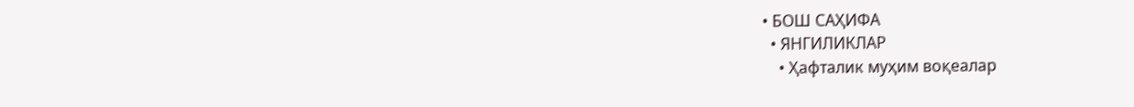• БОШ САҲИФА
  • ЯНГИЛИКЛАР
    • Ҳафталик муҳим воқеалар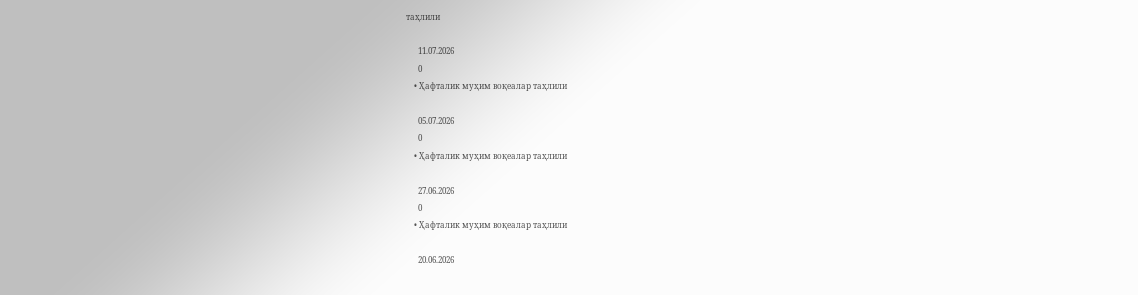таҳлили

      11.07.2026
      0
    • Ҳафталик муҳим воқеалар таҳлили

      05.07.2026
      0
    • Ҳафталик муҳим воқеалар таҳлили

      27.06.2026
      0
    • Ҳафталик муҳим воқеалар таҳлили

      20.06.2026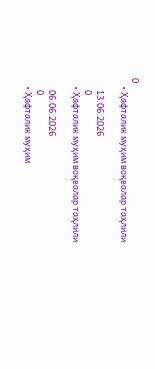0
    • Ҳафталик муҳим воқеалар таҳлили

      13.06.2026
      0
    • Ҳафталик муҳим воқеалар таҳлили

      06.06.2026
      0
    • Ҳафталик муҳим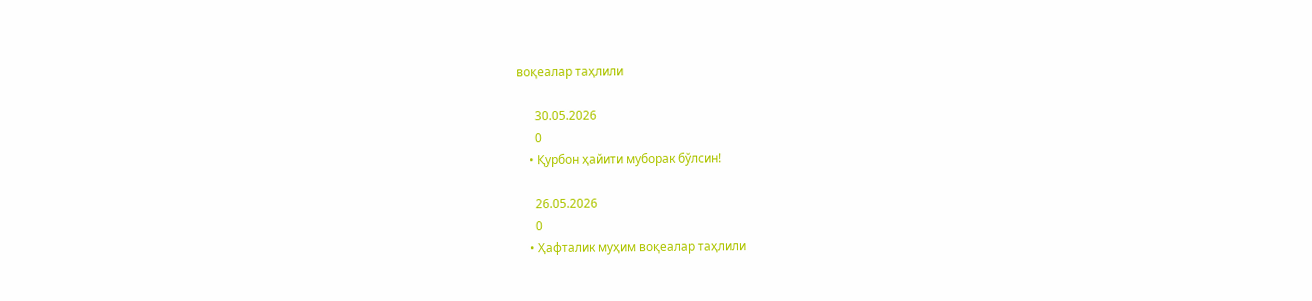воқеалар таҳлили

      30.05.2026
      0
    • Қурбон ҳайити муборак бўлсин!

      26.05.2026
      0
    • Ҳафталик муҳим воқеалар таҳлили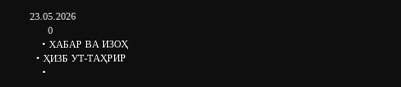23.05.2026
      0
    • ХАБАР ВА ИЗОҲ
  • ҲИЗБ УТ-ТАҲРИР
    •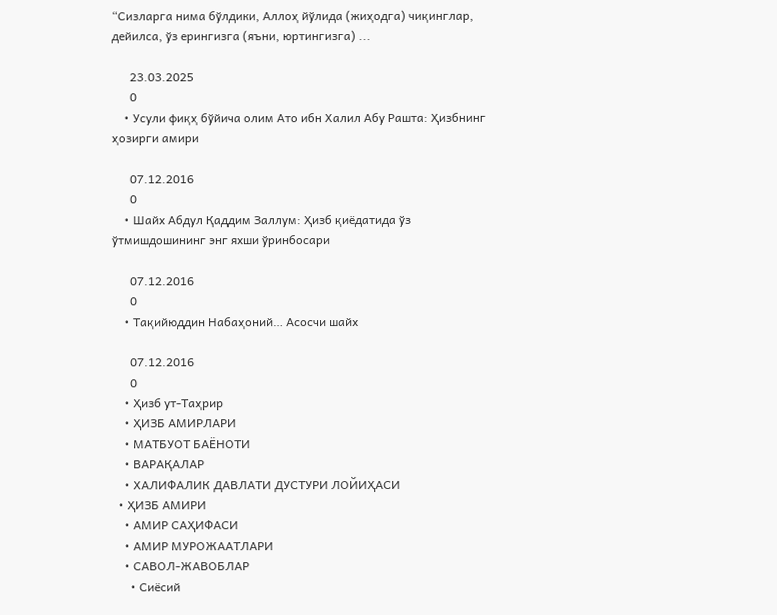“Сизларга нима бўлдики, Аллоҳ йўлида (жиҳодга) чиқинглар, дейилса, ўз ерингизга (яъни, юртингизга) ...

      23.03.2025
      0
    • Усули фиқҳ бўйича олим Ато ибн Халил Абу Рашта: Ҳизбнинг ҳозирги амири

      07.12.2016
      0
    • Шайх Абдул Қаддим Заллум: Ҳизб қиёдатида ўз ўтмишдошининг энг яхши ўринбосари

      07.12.2016
      0
    • Тақийюддин Набаҳоний… Асосчи шайх

      07.12.2016
      0
    • Ҳизб ут-Таҳрир
    • ҲИЗБ АМИРЛАРИ
    • МАТБУОТ БАЁНОТИ
    • ВАРАҚАЛАР
    • ХАЛИФАЛИК ДАВЛАТИ ДУСТУРИ ЛОЙИҲАСИ
  • ҲИЗБ АМИРИ
    • АМИР САҲИФАСИ
    • АМИР МУРОЖААТЛАРИ
    • САВОЛ-ЖАВОБЛАР
      • Сиёсий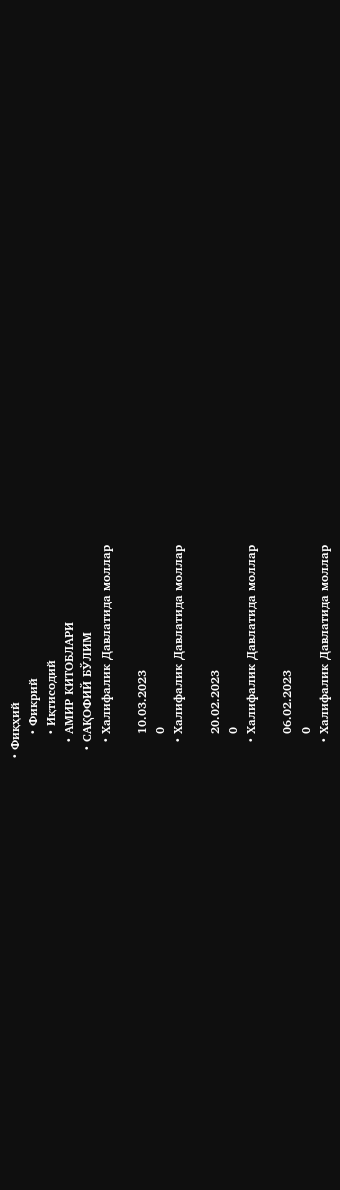• Фиқҳий
      • Фикрий
      • Иқтисодий
    • АМИР КИТОБЛАРИ
  • САҚОФИЙ БЎЛИМ
    • Халифалик Давлатида моллар

      10.03.2023
      0
    • Халифалик Давлатида моллар

      20.02.2023
      0
    • Халифалик Давлатида моллар

      06.02.2023
      0
    • Халифалик Давлатида моллар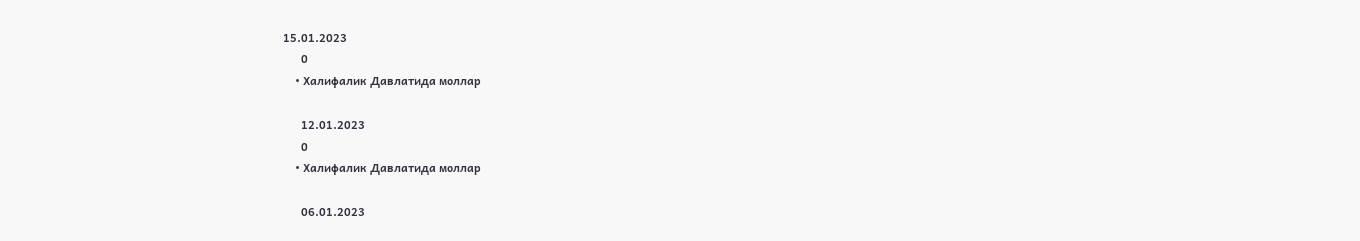15.01.2023
      0
    • Халифалик Давлатида моллар

      12.01.2023
      0
    • Халифалик Давлатида моллар

      06.01.2023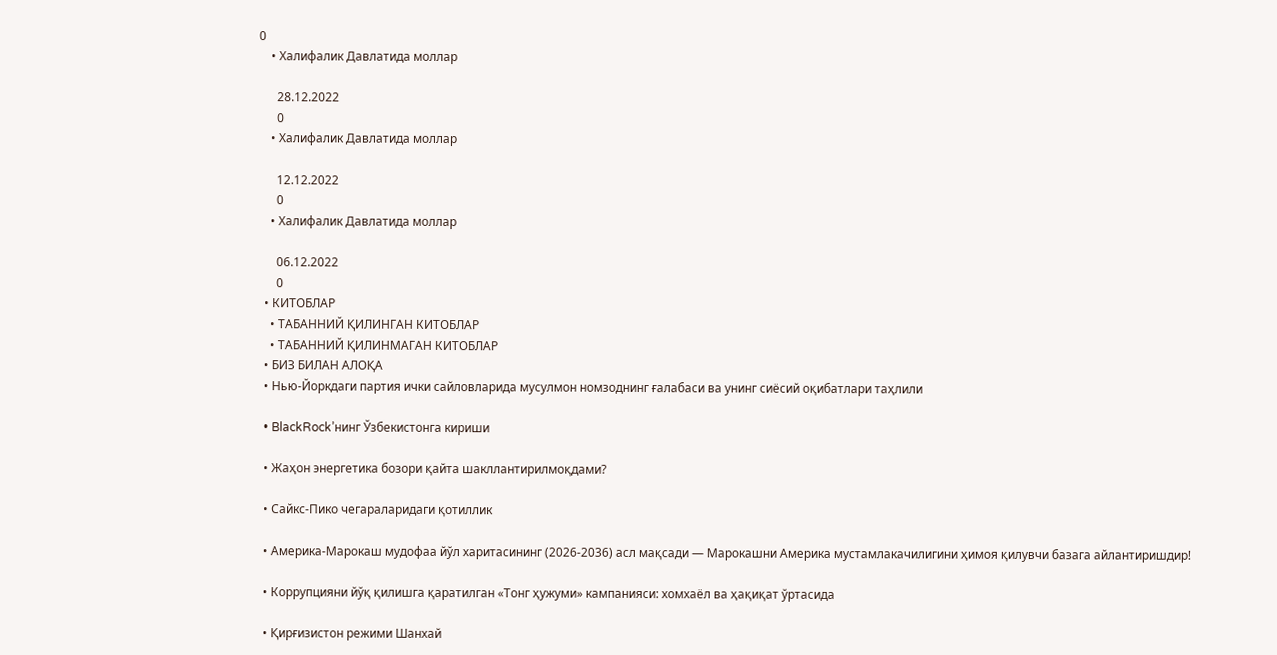0
    • Халифалик Давлатида моллар

      28.12.2022
      0
    • Халифалик Давлатида моллар

      12.12.2022
      0
    • Халифалик Давлатида моллар

      06.12.2022
      0
  • КИТОБЛАР
    • ТАБАННИЙ ҚИЛИНГАН КИТОБЛАР
    • ТАБАННИЙ ҚИЛИНМАГАН КИТОБЛАР
  • БИЗ БИЛАН АЛОҚА
  • Нью-Йоркдаги партия ички сайловларида мусулмон номзоднинг ғалабаси ва унинг сиёсий оқибатлари таҳлили

  • BlackRock’нинг Ўзбекистонга кириши

  • Жаҳон энергетика бозори қайта шакллантирилмоқдами?

  • Сайкс-Пико чегараларидаги қотиллик

  • Америка-Марокаш мудофаа йўл харитасининг (2026-2036) асл мақсади — Марокашни Америка мустамлакачилигини ҳимоя қилувчи базага айлантиришдир!

  • Коррупцияни йўқ қилишга қаратилган «Тонг ҳужуми» кампанияси: хомхаёл ва ҳақиқат ўртасида

  • Қирғизистон режими Шанхай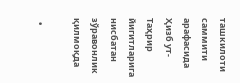ташкилоти саммити арафасида Ҳизб ут-Таҳрир йигитларига нисбатан зўравонлик қилмоқда

  •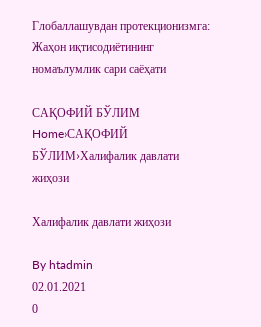Глобаллашувдан протекционизмга: Жаҳон иқтисодиётининг номаълумлик сари саёҳати

САҚОФИЙ БЎЛИМ
Home›САҚОФИЙ БЎЛИМ›Халифалик давлати жиҳози

Халифалик давлати жиҳози

By htadmin
02.01.2021
0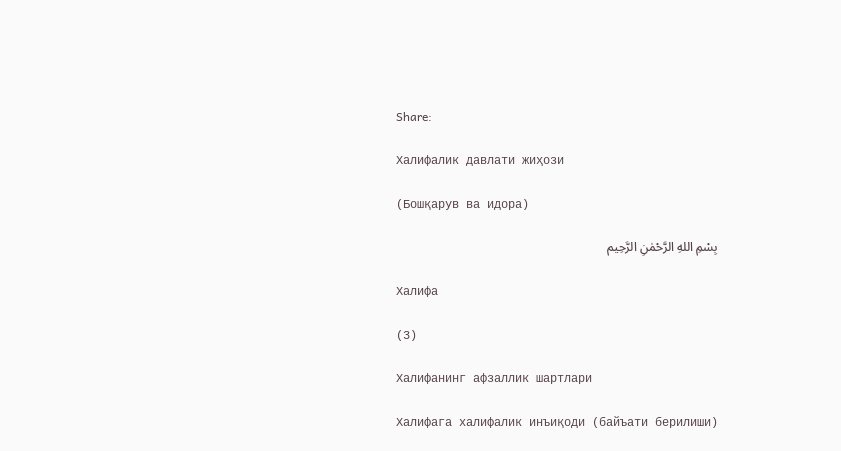Share:

Халифалик давлати жиҳози

(Бошқарув ва идора)

بِسْمِ اللهِ الرَّحْمٰنِ الرَّحِيم

Халифа

(3)

Халифанинг афзаллик шартлари

Халифага халифалик инъиқоди (байъати берилиши)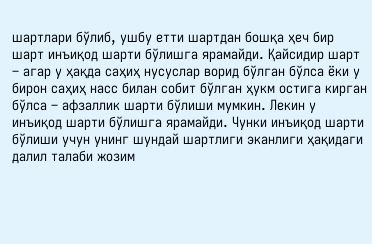шартлари бўлиб, ушбу етти шартдан бошқа ҳеч бир шарт инъиқод шарти бўлишга ярамайди. Қайсидир шарт – агар у ҳақда саҳиҳ нусуслар ворид бўлган бўлса ёки у бирон саҳиҳ насс билан собит бўлган ҳукм остига кирган бўлса – афзаллик шарти бўлиши мумкин. Лекин у инъиқод шарти бўлишга ярамайди. Чунки инъиқод шарти бўлиши учун унинг шундай шартлиги эканлиги ҳақидаги далил талаби жозим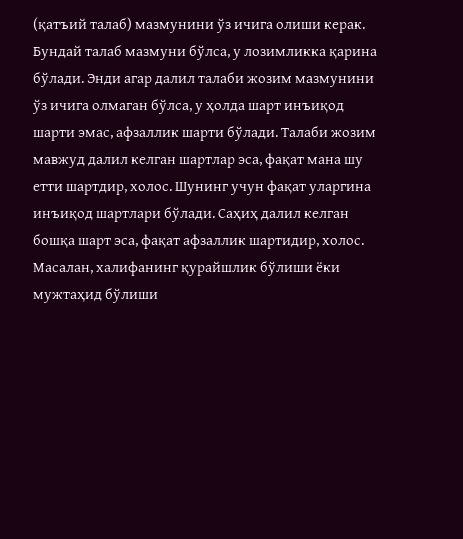(қатъий талаб) мазмунини ўз ичига олиши керак. Бундай талаб мазмуни бўлса, у лозимликка қарина бўлади. Энди агар далил талаби жозим мазмунини ўз ичига олмаган бўлса, у ҳолда шарт инъиқод шарти эмас, афзаллик шарти бўлади. Талаби жозим мавжуд далил келган шартлар эса, фақат мана шу етти шартдир, холос. Шунинг учун фақат уларгина инъиқод шартлари бўлади. Саҳиҳ далил келган бошқа шарт эса, фақат афзаллик шартидир, холос. Масалан, халифанинг қурайшлик бўлиши ёки мужтаҳид бўлиши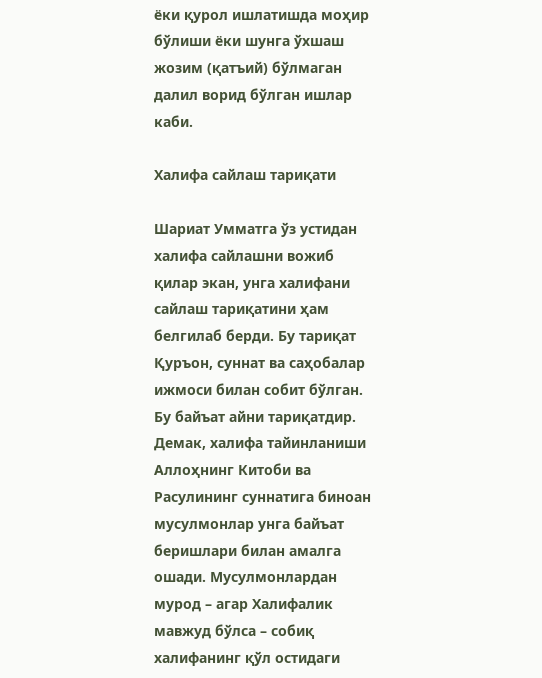ёки қурол ишлатишда моҳир бўлиши ёки шунга ўхшаш жозим (қатъий) бўлмаган далил ворид бўлган ишлар каби.

Халифа сайлаш тариқати

Шариат Умматга ўз устидан халифа сайлашни вожиб қилар экан, унга халифани сайлаш тариқатини ҳам белгилаб берди. Бу тариқат Қуръон, суннат ва саҳобалар ижмоси билан собит бўлган. Бу байъат айни тариқатдир. Демак, халифа тайинланиши Аллоҳнинг Китоби ва Расулининг суннатига биноан мусулмонлар унга байъат беришлари билан амалга ошади. Мусулмонлардан мурод – агар Халифалик мавжуд бўлса – собиқ халифанинг қўл остидаги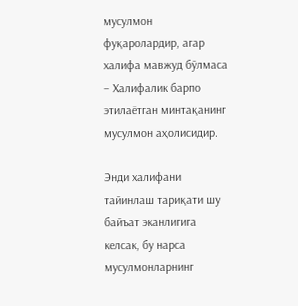мусулмон фуқаролардир, агар халифа мавжуд бўлмаса – Халифалик барпо этилаётган минтақанинг мусулмон аҳолисидир.

Энди халифани тайинлаш тариқати шу байъат эканлигига келсак, бу нарса мусулмонларнинг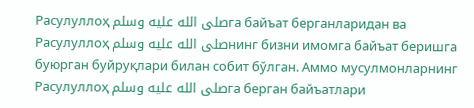Расулуллоҳ صلى الله عليه وسلمга байъат берганларидан ва Расулуллоҳ صلى الله عليه وسلمнинг бизни имомга байъат беришга буюрган буйруқлари билан собит бўлган. Аммо мусулмонларнинг Расулуллоҳ صلى الله عليه وسلمга берган байъатлари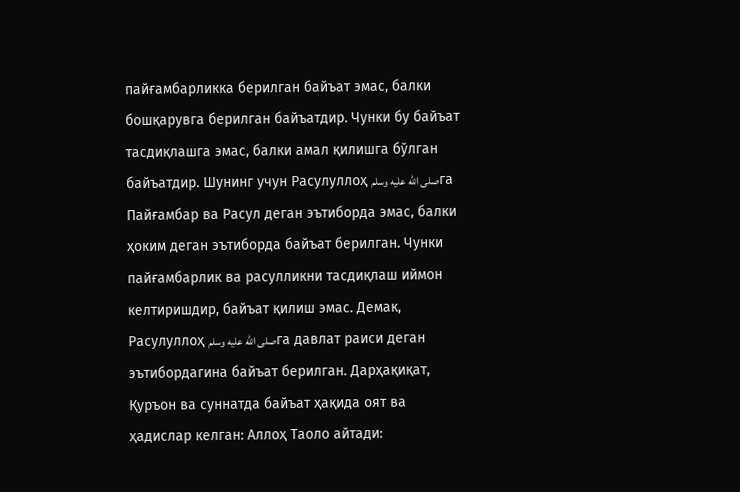пайғамбарликка берилган байъат эмас, балки бошқарувга берилган байъатдир. Чунки бу байъат тасдиқлашга эмас, балки амал қилишга бўлган байъатдир. Шунинг учун Расулуллоҳ صلى الله عليه وسلمга Пайғамбар ва Расул деган эътиборда эмас, балки ҳоким деган эътиборда байъат берилган. Чунки пайғамбарлик ва расулликни тасдиқлаш иймон келтиришдир, байъат қилиш эмас. Демак, Расулуллоҳ صلى الله عليه وسلمга давлат раиси деган эътибордагина байъат берилган. Дарҳақиқат, Қуръон ва суннатда байъат ҳақида оят ва ҳадислар келган: Аллоҳ Таоло айтади: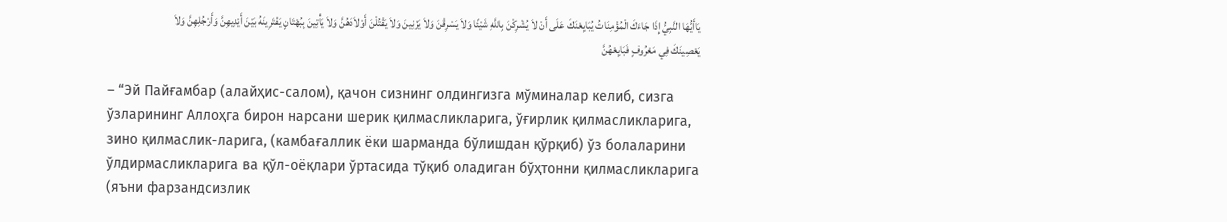يَاأَيُّهَا النَّبِيُّ إِذَا جَاءَكَ الْمُؤْمِنَاتُ يُبَايِعْنَكَ عَلَى أَنْ لاَ يُشْرِكْنَ بِاللَّهِ شَيْئًا وَلاَ يَسْرِقْنَ وَلاَ يَزْنِينَ وَلاَ يَقْتُلْنَ أَوْلاَدَهُنَّ وَلاَ يَأْتِينَ بِبُهْتَانٍ يَفْتَرِينَهُ بَيْنَ أَيْدِيهِنَّ وَأَرْجُلِهِنَّ وَلاَ يَعْصِينَكَ فِي مَعْرُوفٍ فَبَايِعْهُنَّ

– “Эй Пайғамбар (алайҳис-салом), қачон сизнинг олдингизга мўминалар келиб, сизга ўзларининг Аллоҳга бирон нарсани шерик қилмасликларига, ўғирлик қилмасликларига, зино қилмаслик-ларига, (камбағаллик ёки шарманда бўлишдан қўрқиб) ўз болаларини ўлдирмасликларига ва қўл-оёқлари ўртасида тўқиб оладиган бўҳтонни қилмасликларига (яъни фарзандсизлик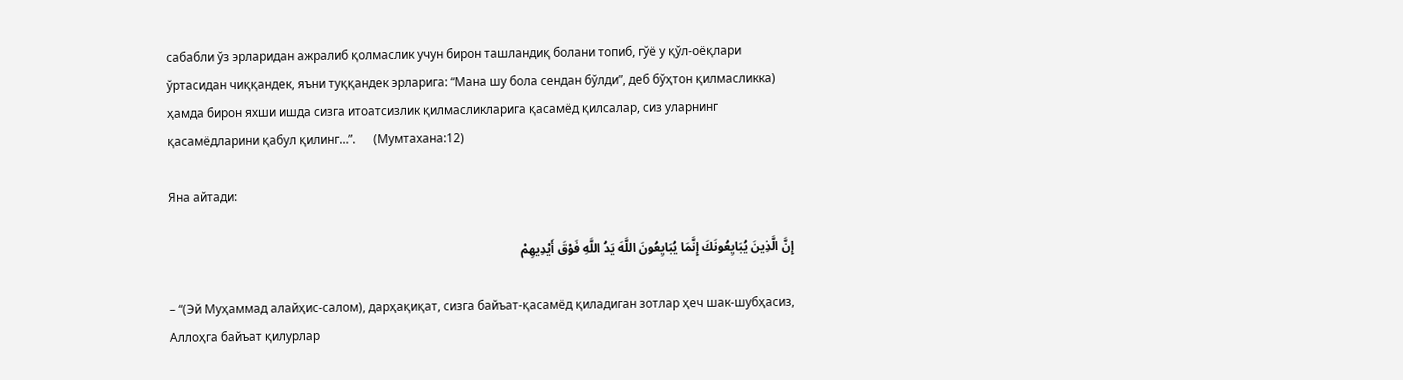сабабли ўз эрларидан ажралиб қолмаслик учун бирон ташландиқ болани топиб, гўё у қўл-оёқлари ўртасидан чиққандек, яъни туққандек эрларига: “Мана шу бола сендан бўлди”, деб бўҳтон қилмасликка) ҳамда бирон яхши ишда сизга итоатсизлик қилмасликларига қасамёд қилсалар, сиз уларнинг қасамёдларини қабул қилинг…”.      (Мумтахана:12)

Яна айтади:

إِنَّ الَّذِينَ يُبَايِعُونَكَ إِنَّمَا يُبَايِعُونَ اللَّهَ يَدُ اللَّهِ فَوْقَ أَيْدِيهِمْ

– “(Эй Муҳаммад алайҳис-салом), дарҳақиқат, сизга байъат-қасамёд қиладиган зотлар ҳеч шак-шубҳасиз, Аллоҳга байъат қилурлар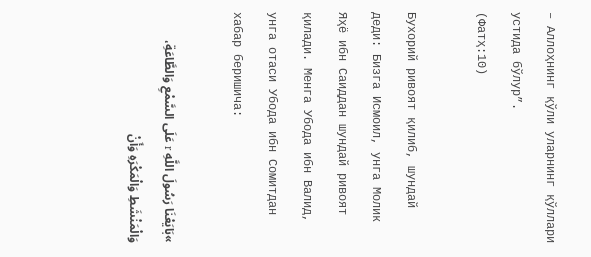– Аллоҳнинг қўли уларнинг қўллари устида бўлур”.                                                           (Фатҳ:10)

Бухорий ривоят қилиб, шундай деди: Бизга Исмоил, унга Молик Яҳё ибн Саиддан шундай ривоят қилади. Менга Убода ибн Валид, унга отаси Убода ибн Сомитдан хабар беришича:

»بَايَعْنَا رَسُولَ اللَّهِ r عَلَى السَّمْعِ وَالطَّاعَةِ، وَالْمَنْشَطِ وَالْمَكْرَهِ وَأَنْ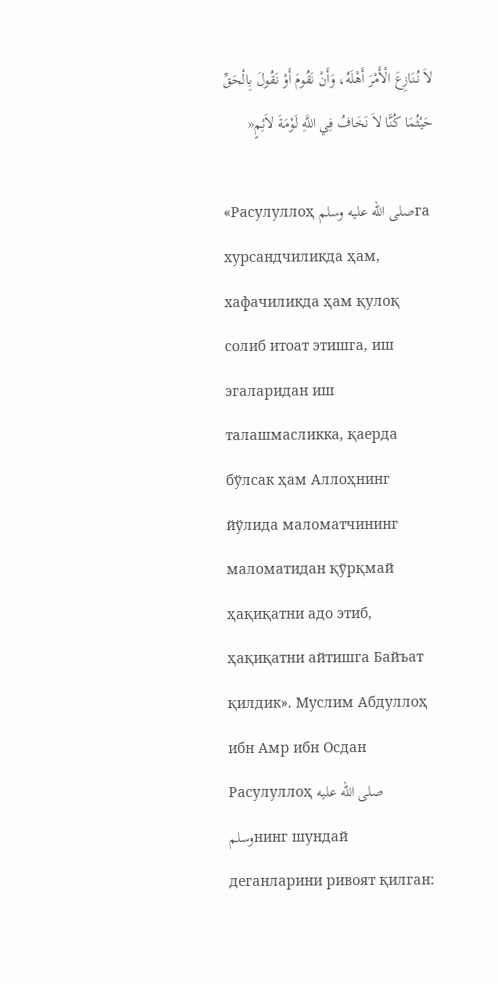لاَ نُنَازِعَ الْأَمْرَ أَهْلَهُ، وَأَنْ نَقُومَ أَوْ نَقُولَ بِالْحَقِّ حَيْثُمَا كُنَّا لاَ نَخَافُ فِي اللَّهِ لَوْمَةَ لاَئِمٍ«

«Расулуллоҳ صلى الله عليه وسلمга хурсандчиликда ҳам, хафачиликда ҳам қулоқ солиб итоат этишга, иш эгаларидан иш талашмасликка, қаерда бўлсак ҳам Аллоҳнинг йўлида маломатчининг маломатидан қўрқмай ҳақиқатни адо этиб, ҳақиқатни айтишга Байъат қилдик». Муслим Абдуллоҳ ибн Амр ибн Осдан Расулуллоҳ صلى الله عليه وسلمнинг шундай деганларини ривоят қилган: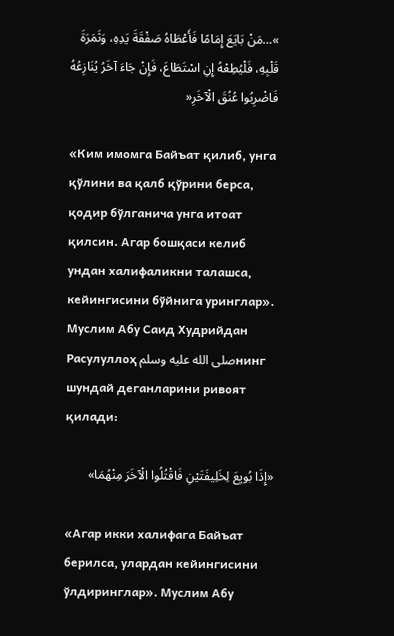»…مَنْ بَايَعَ إِمَامًا فَأَعْطَاهُ صَفْقَةَ يَدِهِ، وَثَمَرَةَ قَلْبِهِ، فَلْيُطِعْهُ إِنِ اسْتَطَاعَ، فَإِنْ جَاءَ آخَرُ يُنَازِعُهُ فَاضْرِبُوا عُنُقَ الْآخَرِ«

«Ким имомга Байъат қилиб, унга қўлини ва қалб қўрини берса, қодир бўлганича унга итоат қилсин. Агар бошқаси келиб ундан халифаликни талашса, кейингисини бўйнига уринглар». Муслим Абу Саид Худрийдан Расулуллоҳ صلى الله عليه وسلمнинг шундай деганларини ривоят қилади:

«إِذَا بُويِعَ لِخَلِيفَتَيْنِ فَاقْتُلُوا الْآخَرَ مِنْهُمَا»

«Агар икки халифага Байъат берилса, улардан кейингисини ўлдиринглар». Муслим Абу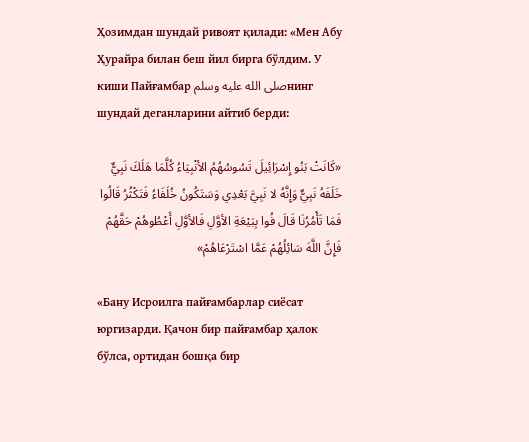Ҳозимдан шундай ривоят қилади: «Мен Абу Ҳурайра билан беш йил бирга бўлдим. У киши Пайғамбар صلى الله عليه وسلمнинг шундай деганларини айтиб берди:

«كَانَتْ بَنُو إِسْرَائِيلَ تَسُوسُهُمُ الأنْبِيَاءُ كُلَّمَا هَلَكَ نَبِيٌّ خَلَفَهُ نَبِيٌّ وَإِنَّهُ لا نَبِيَّ بَعْدِي وَسَتَكُونُ خُلَفَاءُ فَتَكْثُرُ قَالُوا فَمَا تَأْمُرُنَا قَالَ فُوا بِبَيْعَةِ الأوَّلِ فَالأوَّلِ أَعْطُوهُمْ حَقَّهُمْ فَإِنَّ اللَّهَ سَائِلُهُمْ عَمَّا اسْتَرْعَاهُمْ»

«Бану Исроилга пайғамбарлар сиёсат юргизарди. Қачон бир пайғамбар ҳалок бўлса, ортидан бошқа бир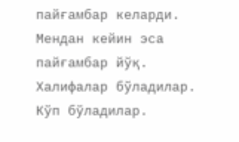пайғамбар келарди. Мендан кейин эса пайғамбар йўқ. Халифалар бўладилар. Кўп бўладилар.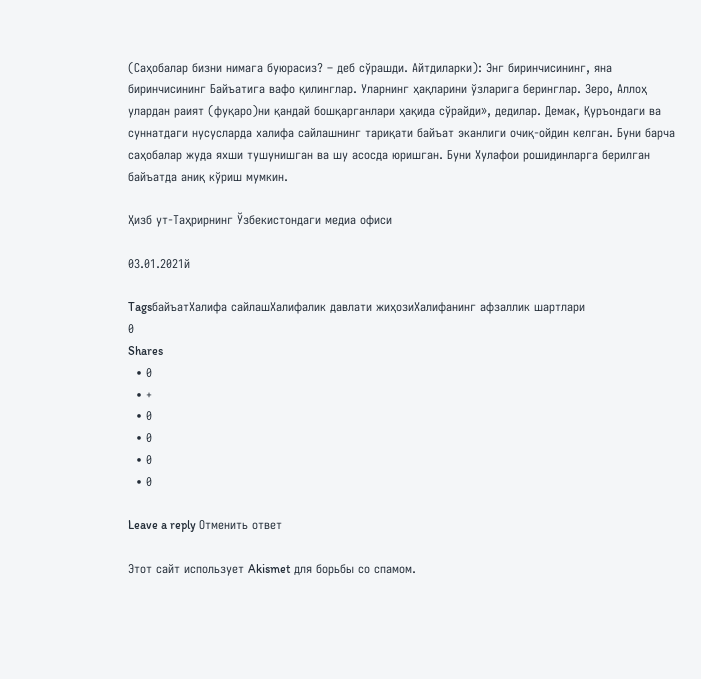(Саҳобалар бизни нимага буюрасиз? – деб сўрашди. Айтдиларки): Энг биринчисининг, яна биринчисининг Байъатига вафо қилинглар. Уларнинг ҳақларини ўзларига беринглар. Зеро, Аллоҳ улардан раият (фуқаро)ни қандай бошқарганлари ҳақида сўрайди», дедилар. Демак, Қуръондаги ва суннатдаги нусусларда халифа сайлашнинг тариқати байъат эканлиги очиқ-ойдин келган. Буни барча саҳобалар жуда яхши тушунишган ва шу асосда юришган. Буни Хулафои рошидинларга берилган байъатда аниқ кўриш мумкин.

Ҳизб ут-Таҳрирнинг Ўзбекистондаги медиа офиси

03.01.2021й

TagsбайъатХалифа сайлашХалифалик давлати жиҳозиХалифанинг афзаллик шартлари
0
Shares
  • 0
  • +
  • 0
  • 0
  • 0
  • 0

Leave a reply Отменить ответ

Этот сайт использует Akismet для борьбы со спамом.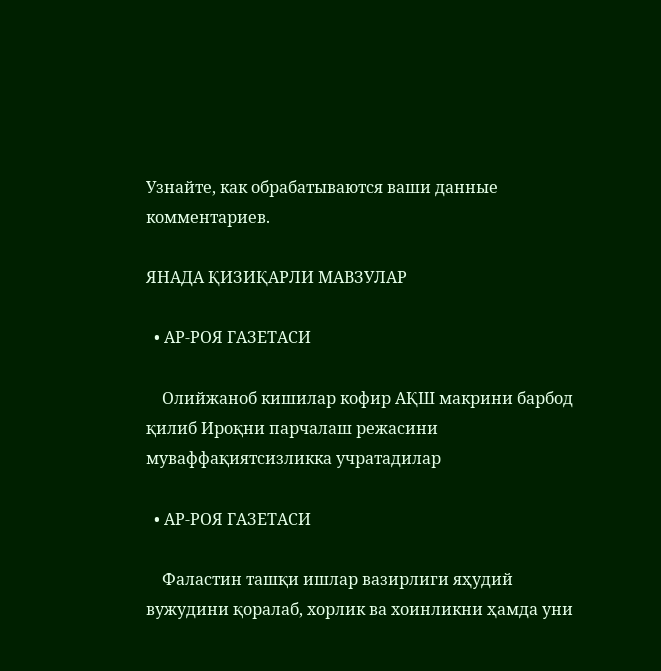Узнайте, как обрабатываются ваши данные комментариев.

ЯНАДА ҚИЗИҚАРЛИ МАВЗУЛАР

  • АР-РОЯ ГАЗЕТАСИ

    Олийжаноб кишилар кофир АҚШ макрини барбод қилиб Ироқни парчалаш режасини муваффақиятсизликка учратадилар

  • АР-РОЯ ГАЗЕТАСИ

    Фаластин ташқи ишлар вазирлиги яҳудий вужудини қоралаб, хорлик ва хоинликни ҳамда уни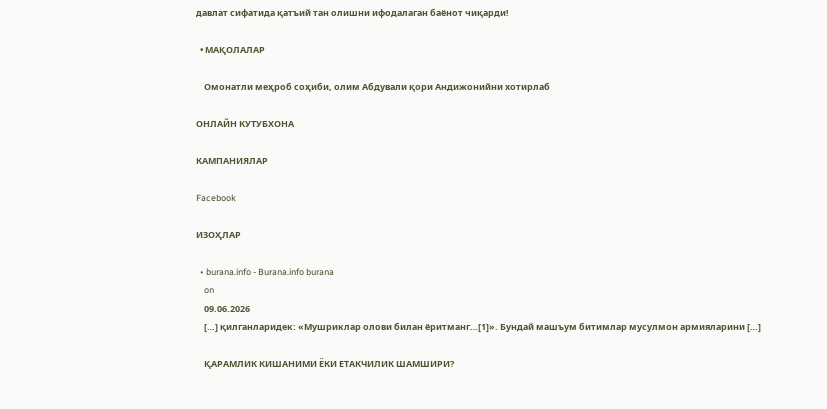давлат сифатида қатъий тан олишни ифодалаган баёнот чиқарди!

  • МАҚОЛАЛАР

    Омонатли меҳроб соҳиби, олим Абдували қори Андижонийни хотирлаб

ОНЛАЙН КУТУБХОНА

КАМПАНИЯЛАР

Facebook

ИЗОҲЛАР

  • burana.info - Burana.info burana
    on
    09.06.2026
    […] қилганларидек: «Мушриклар олови билан ёритманг…[1]». Бундай машъум битимлар мусулмон армияларини […]

    ҚАРАМЛИК КИШАНИМИ ЁКИ ЕТАКЧИЛИК ШАМШИРИ?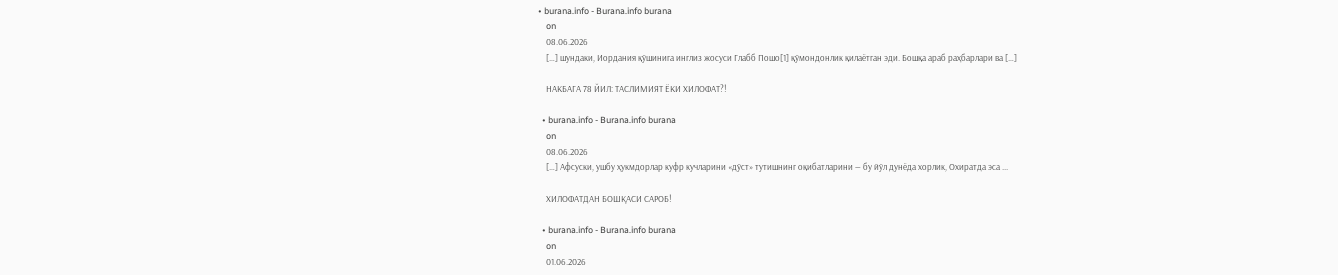• burana.info - Burana.info burana
    on
    08.06.2026
    […] шундаки, Иордания қўшинига инглиз жосуси Глабб Пошо[1] қўмондонлик қилаётган эди. Бошқа араб раҳбарлари ва […]

    НАКБАГА 78 ЙИЛ: ТАСЛИМИЯТ ЁКИ ХИЛОФАТ?!

  • burana.info - Burana.info burana
    on
    08.06.2026
    […] Афсуски, ушбу ҳукмдорлар куфр кучларини «дўст» тутишнинг оқибатларини — бу йўл дунёда хорлик, Охиратда эса ...

    ХИЛОФАТДАН БОШҚАСИ САРОБ!

  • burana.info - Burana.info burana
    on
    01.06.2026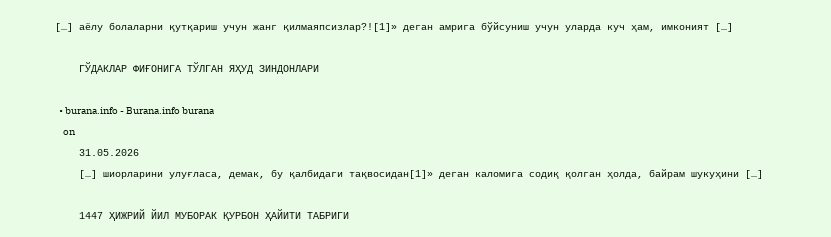[…] аёлу болаларни қутқариш учун жанг қилмаяпсизлар?![1]» деган амрига бўйсуниш учун уларда куч ҳам, имконият […]

    ГЎДАКЛАР ФИҒОНИГА ТЎЛГАН ЯҲУД ЗИНДОНЛАРИ

  • burana.info - Burana.info burana
    on
    31.05.2026
    […] шиорларини улуғласа, демак, бу қалбидаги тақвосидан[1]» деган каломига содиқ қолган ҳолда, байрам шукуҳини […]

    1447 ҲИЖРИЙ ЙИЛ МУБОРАК ҚУРБОН ҲАЙИТИ ТАБРИГИ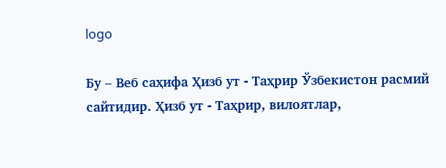logo

Бу – Веб саҳифа Ҳизб ут - Таҳрир Ўзбекистон расмий сайтидир. Ҳизб ут - Таҳрир, вилоятлар,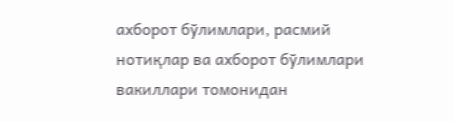ахборот бўлимлари, расмий нотиқлар ва ахборот бўлимлари вакиллари томонидан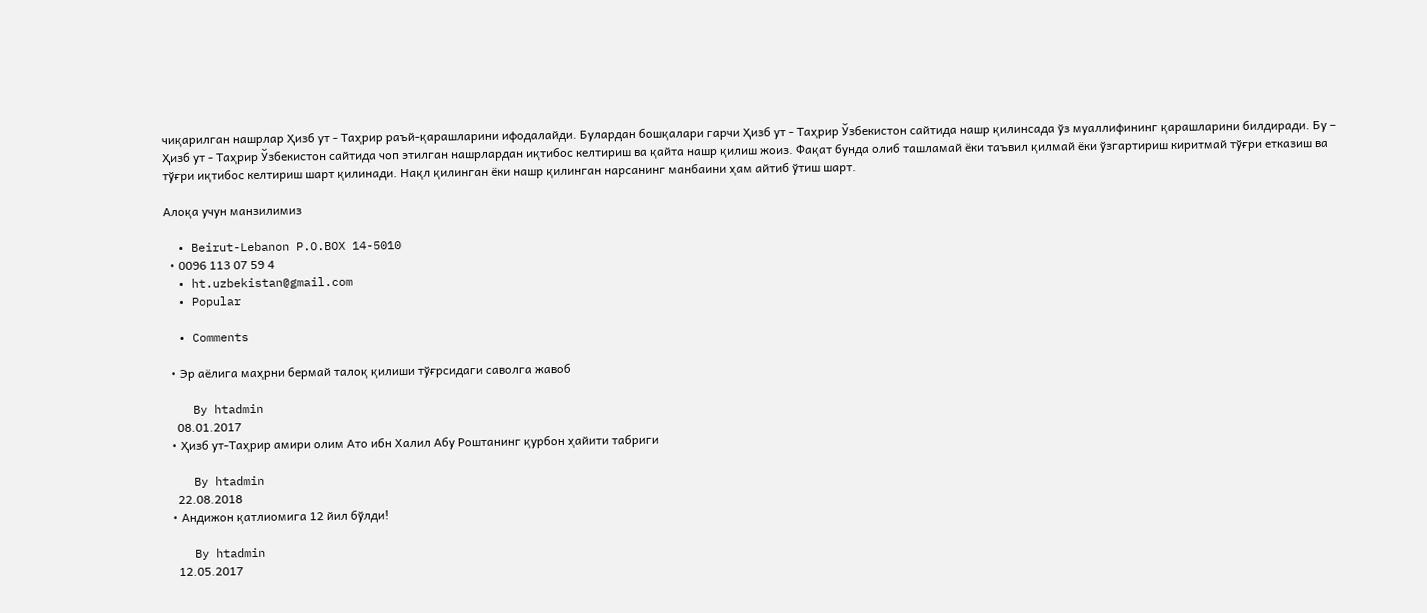чиқарилган нашрлар Ҳизб ут - Таҳрир раъй-қарашларини ифодалайди. Булардан бошқалари гарчи Ҳизб ут - Таҳрир Ўзбекистон сайтида нашр қилинсада ўз муаллифининг қарашларини билдиради. Бу – Ҳизб ут - Таҳрир Ўзбекистон сайтида чоп этилган нашрлардан иқтибос келтириш ва қайта нашр қилиш жоиз. Фақат бунда олиб ташламай ёки таъвил қилмай ёки ўзгартириш киритмай тўғри етказиш ва тўғри иқтибос келтириш шарт қилинади. Нақл қилинган ёки нашр қилинган нарсанинг манбаини ҳам айтиб ўтиш шарт.

Алоқа учун манзилимиз

  • Beirut-Lebanon P.O.BOX 14-5010
  • 0096 113 07 59 4
  • ht.uzbekistan@gmail.com
  • Popular

  • Comments

  • Эр аёлига маҳрни бермай талоқ қилиши тўғрсидаги саволга жавоб

    By htadmin
    08.01.2017
  • Ҳизб ут-Таҳрир амири олим Ато ибн Халил Абу Роштанинг қурбон ҳайити табриги

    By htadmin
    22.08.2018
  • Андижон қатлиомига 12 йил бўлди!

    By htadmin
    12.05.2017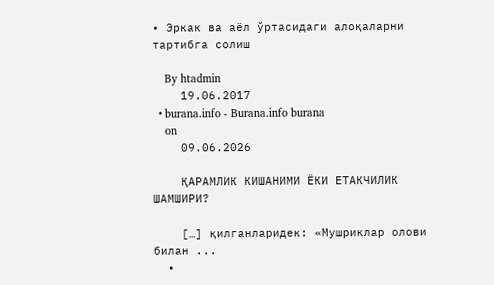• Эркак ва аёл ўртасидаги алоқаларни тартибга солиш

    By htadmin
    19.06.2017
  • burana.info - Burana.info burana
    on
    09.06.2026

    ҚАРАМЛИК КИШАНИМИ ЁКИ ЕТАКЧИЛИК ШАМШИРИ?

    […] қилганларидек: «Мушриклар олови билан ...
  •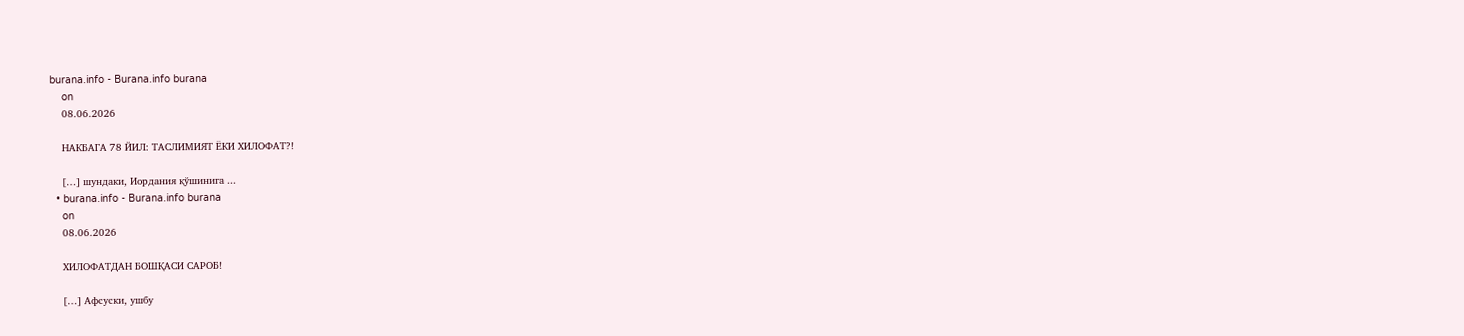burana.info - Burana.info burana
    on
    08.06.2026

    НАКБАГА 78 ЙИЛ: ТАСЛИМИЯТ ЁКИ ХИЛОФАТ?!

    […] шундаки, Иордания қўшинига ...
  • burana.info - Burana.info burana
    on
    08.06.2026

    ХИЛОФАТДАН БОШҚАСИ САРОБ!

    […] Афсуски, ушбу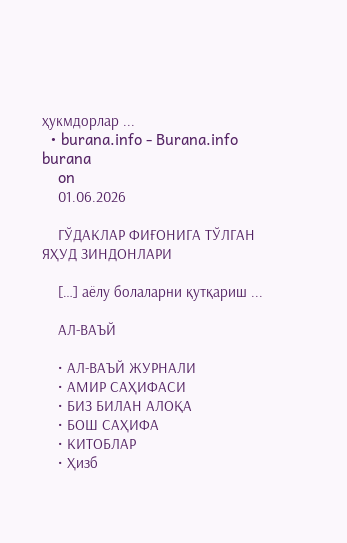ҳукмдорлар ...
  • burana.info - Burana.info burana
    on
    01.06.2026

    ГЎДАКЛАР ФИҒОНИГА ТЎЛГАН ЯҲУД ЗИНДОНЛАРИ

    […] аёлу болаларни қутқариш ...

    АЛ-ВАЪЙ

    • АЛ-ВАЪЙ ЖУРНАЛИ
    • АМИР САҲИФАСИ
    • БИЗ БИЛАН АЛОҚА
    • БОШ САҲИФА
    • КИТОБЛАР
    • Ҳизб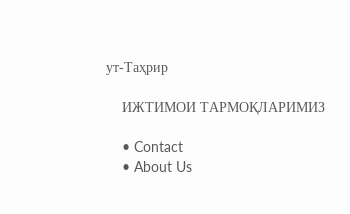ут-Таҳрир

    ИЖТИМОИ ТАРМОҚЛАРИМИЗ

    • Contact
    • About Us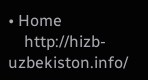• Home
    http://hizb-uzbekiston.info/